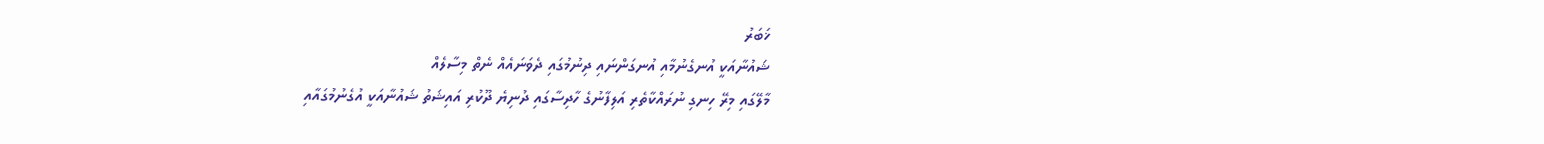ޚަބަރު
ޝައުނާއަކީ އުނގެނުމާއި އުނގަންނައި ދިނުމުގައި ދެވަނައެއް ނެތް މިސާލެއް
މާލޭގައި މިރޭ ހިނގި ނުރައްކާތެރި އަލިފާނުގެ ހާދިސާގައި ދުނިޔެ ދޫކުރި އައިޝަތު ޝައުނާއަކީ އުގެނުމުގައާއި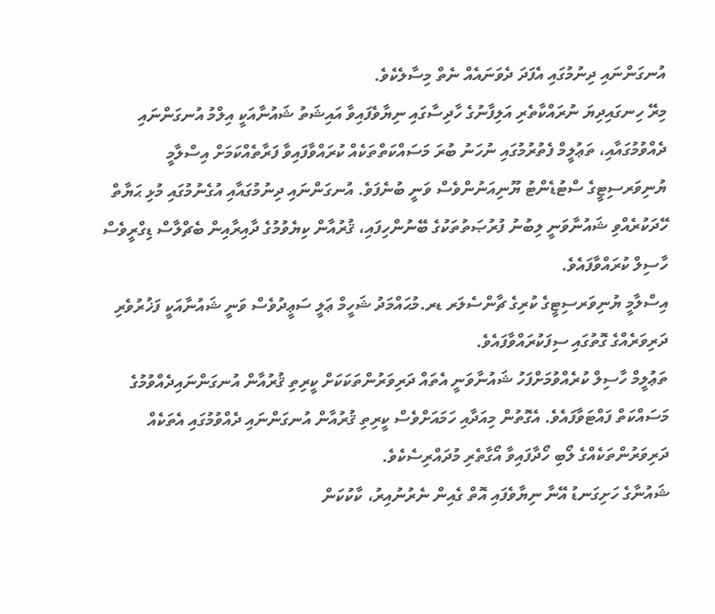އުނގަންނައި ދިނުމުގައި އެފަދަ ދެވަނައެއް ނެތް މިސާލެކެވެ.
މިރޭ ހިނގައިދިޔަ ނުރައްކާތެރި އަލިފާނުގެ ހާދިސާގައި ނިޔާވެފައިވާ އައިޝަތު ޝައުނާއަކީ އިލްމު އުނގަންނައި ދެއްވުމުގައާއި، ތަޢުލީމް ފެތުރުމުގައި ނުހަނު ބުރަ މަސައްކަތްތަކެއް ކުރައްވާފައިވާ ފަރާތެއްކަމަށް އިސްލާމީ ޔުނިވަރސިޓީގެ ސްޓުޑެންޓު ޔޫނިއަނުންވެސް ވަނީ ބުނެފަވެ. އުނގަންނައި ދިނުމުގައާއި އުގެނުމުގައި މުޅި ޙަޔާތް ހޭދަކުރެއްވި ޝައުނާވަނީ ލިބުނު ފުރުޞަތުތަކުގެ ބޭނުންހިފައި، ޤުރުއާން ކިޔެވުމުގެ ދާއިރާއިން ބެޗްލާސް ޑިގްރީވެސް ހާސިލް ކުރައްވާފައެވެ.
އިސްލާމީ ޔުނިވަރސިޓީގެ ކުރިގެ ޗާންސެލަރ ޑރ.މުޙައްމަދު ޝަހީމް ޢަލީ ސަޢީދުވެސް ވަނީ ޝައުނާއަކީ ފަޚުރުވެރި ދަރިވަރެއްގެ ގޮތުގައި ސިފަކުރައްވާފައެވެ.
ތަޢުލީމް ހާސިލް ކުރެއްވުމަށްފަހު ޝައުނާވަނީ އެތައް ދަރިވަރުންތަކަކަށް ކީރިތި ޤުރުއާން އުނގަންނައިދެއްވުމުގެ މަސައްކަތް ފައްޓަވާފައެވެ. އެގޮތުން މިއަދާއި ހަމައަށްވެސް ކީރިތި ޤުރުއާން އުނގަންނައި ދެއްވުމުގައި އެތަކެއް ދަރިވަރުންތަކެއްގެ ލޯބި ހޯދާފައިވާ އޯގާތެރި މުދައްރިސެކެވެ.
ޝައުނާގެ ހަށިގަނޑު އޭނާ ނިޔާވެފައި އޮތް ގެއިން ނެރުނުއިރު، ކާކުކަން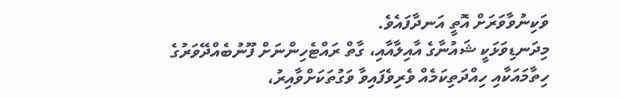ވަކިނުވާވަރަށް އޮތީ އަނދާފައެވެ.
މިދަނޑިވަޅަކީ ޝައުނާގެ އާއިލާއާއި، ގާތް ރައްޓެހިންނަށް ފޫނުބެއްދޭވަރުގެ ހިތާމައަކާއި ހިއްދަތިކަމެއް ވެރިވެފައިވާ ވަގުތަކަށްވާއިރު،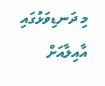މި ދަނޑިވަޅުގައި އާއިލާއަށް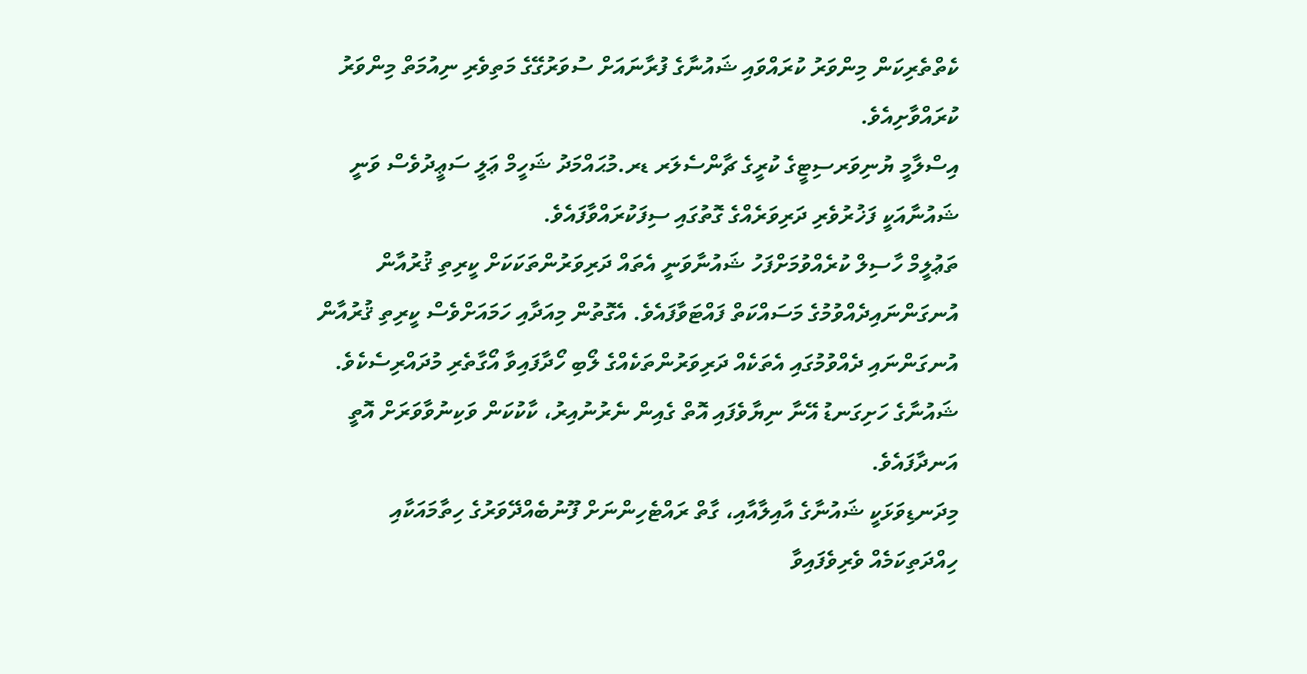ކެތްތެރިކަން މިންވަރު ކުރައްވައި ޝައުނާގެ ފުރާނައަށް ސުވަރުގޭގެ މަތިވެރި ނިއުމަތް މިންވަރު ކުރައްވާށިއެވެ.
އިސްލާމީ ޔުނިވަރސިޓީގެ ކުރީގެ ޗާންސެލަރ ޑރ.މުޙައްމަދު ޝަހީމް ޢަލީ ސަޢީދުވެސް ވަނީ ޝައުނާއަކީ ފަޚުރުވެރި ދަރިވަރެއްގެ ގޮތުގައި ސިފަކުރައްވާފައެވެ.
ތަޢުލީމް ހާސިލް ކުރެއްވުމަށްފަހު ޝައުނާވަނީ އެތައް ދަރިވަރުންތަކަކަށް ކީރިތި ޤުރުއާން އުނގަންނައިދެއްވުމުގެ މަސައްކަތް ފައްޓަވާފައެވެ. އެގޮތުން މިއަދާއި ހަމައަށްވެސް ކީރިތި ޤުރުއާން އުނގަންނައި ދެއްވުމުގައި އެތަކެއް ދަރިވަރުންތަކެއްގެ ލޯބި ހޯދާފައިވާ އޯގާތެރި މުދައްރިސެކެވެ.
ޝައުނާގެ ހަށިގަނޑު އޭނާ ނިޔާވެފައި އޮތް ގެއިން ނެރުނުއިރު، ކާކުކަން ވަކިނުވާވަރަށް އޮތީ އަނދާފައެވެ.
މިދަނޑިވަޅަކީ ޝައުނާގެ އާއިލާއާއި، ގާތް ރައްޓެހިންނަށް ފޫނުބެއްދޭވަރުގެ ހިތާމައަކާއި ހިއްދަތިކަމެއް ވެރިވެފައިވާ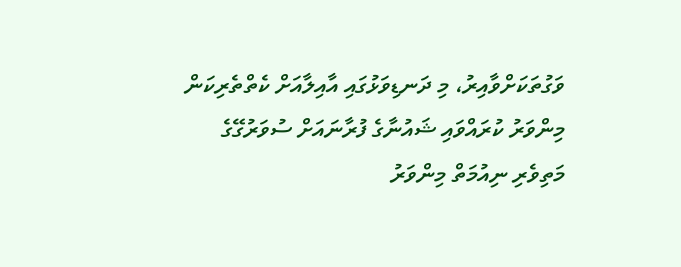ވަގުތަކަށްވާއިރު، މި ދަނޑިވަޅުގައި އާއިލާއަށް ކެތްތެރިކަން މިންވަރު ކުރައްވައި ޝައުނާގެ ފުރާނައަށް ސުވަރުގޭގެ މަތިވެރި ނިއުމަތް މިންވަރު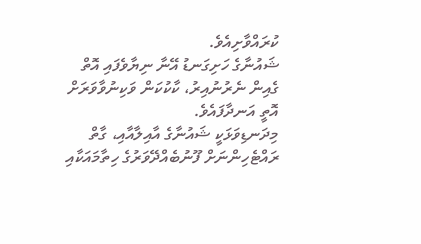ކުރައްވާށިއެވެ.
ޝައުނާގެ ހަށިގަނޑު އޭނާ ނިޔާވެފައި އޮތް ގެއިން ނެރުނުއިރު، ކާކުކަން ވަކިނުވާވަރަށް އޮތީ އަނދާފައެވެ.
މިދަނޑިވަޅަކީ ޝައުނާގެ އާއިލާއާއި، ގާތް ރައްޓެހިންނަށް ފޫނުބެއްދޭވަރުގެ ހިތާމައަކާއި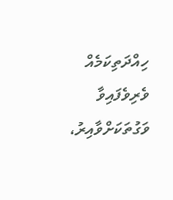ހިއްދަތިކަމެއް ވެރިވެފައިވާ ވަގުތަކަށްވާއިރު،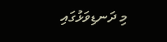މި ދަނޑިވަޅުގައި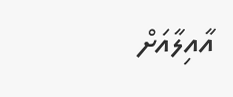އާއިލާއަށް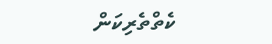ކެތްތެރިކަން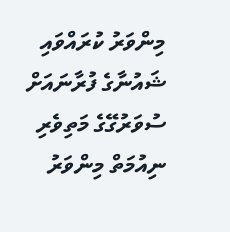މިންވަރު ކުރައްވައި ޝައުނާގެ ފުރާނައަށް ސުވަރުގޭގެ މަތިވެރި ނިއުމަތް މިންވަރު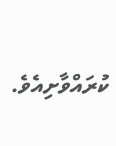ކުރައްވާށިއެވެ.